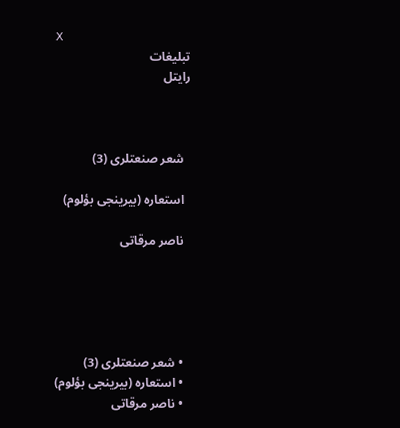X
تبلیغات
رایتل



  شعر صنعتلری (3)

  استعاره (بیرینجی بؤلوم)

  ناصر مرقاتی





  • شعر صنعتلری (3)
  • استعاره (بیرینجی بؤلوم)
  • ناصر مرقاتی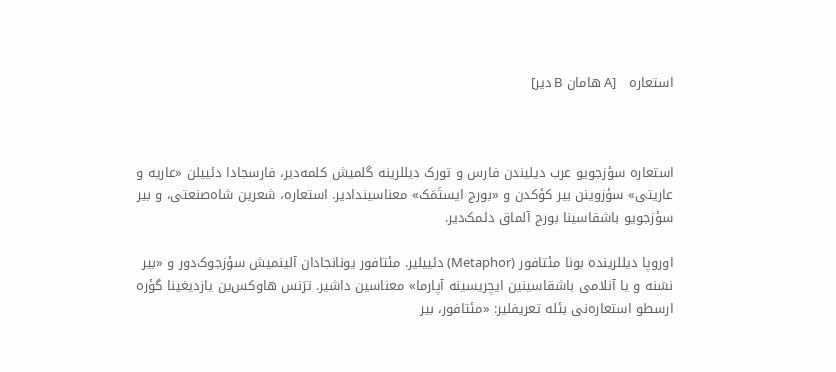استعاره   [A هامان B دیر]



استعاره سؤزجویو عرب دیلیندن فارس و تورک دیللرینه گلمیش کلمه‌دیر، فارسجادا دئییلن «عاریه و عاریتی» سؤزوینن بیر کؤکدن و «بورج ایستَمَک» معناسیندادیر. استعاره، شعرین شاه‌صنعتی، و بیر سؤزجویو باشقاسینا بورج آلماق دئمک‌دیر.

اوروپا دیللرینده بونا مئتافور (Metaphor) دئییلیر. مئتافور یونانجادان آلینمیش سؤزجوک‌دور و «بیر نسَنه و یا آنلامی باشقاسینین ایچریسینه آپارما» معناسین داشیر. ترَنس هاوکس‌ین یازدیغینا گؤره ارسطو استعاره‌نی بئله تعریفلیر: «مئتافور، بیر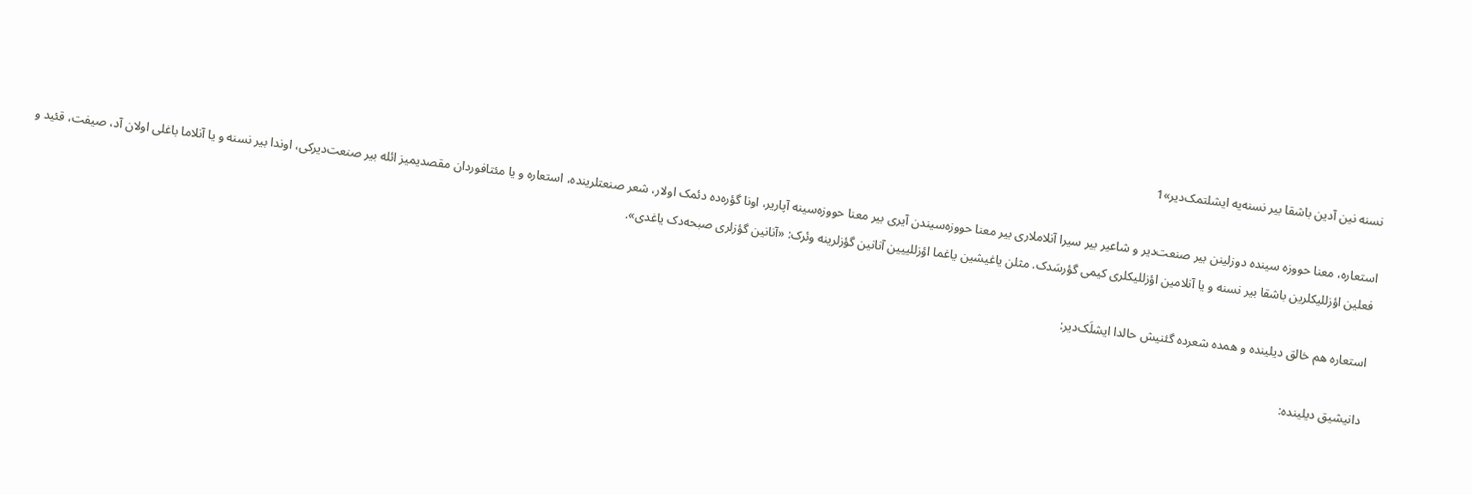نسنه نین آدین باشقا بیر نسنه‌یه ایشلتمک‌دیر»1

استعاره، معنا حووزه سینده دوزلینن بیر صنعت‌دیر و شاعیر بیر سیرا آنلاملاری بیر معنا حووزه‌سیندن آیری بیر معنا حووزه‌سینه آپاریر، اونا گؤره‌‌ده دئمک اولار، شعر صنعتلرینده، استعاره و یا مئتافوردان مقصدیمیز ائله بیر صنعت‌دیرکی، اوندا بیر نسنه و یا آنلاما باغلی اولان آد، صیفت، قئید و فعلین اؤزللیکلرین باشقا بیر نسنه و یا آنلامین اؤزللیکلری کیمی گؤرسَدک. مثلن یاغیشین یاغما اؤزللییین آنانین گؤزلرینه وئرک: «آنانین گؤزلری صبحه‌دک یاغدی».

استعاره هم خالق دیلینده و همده شعرده گئنیش حالدا ایشلَک‌دیر:

دانیشیق دیلینده: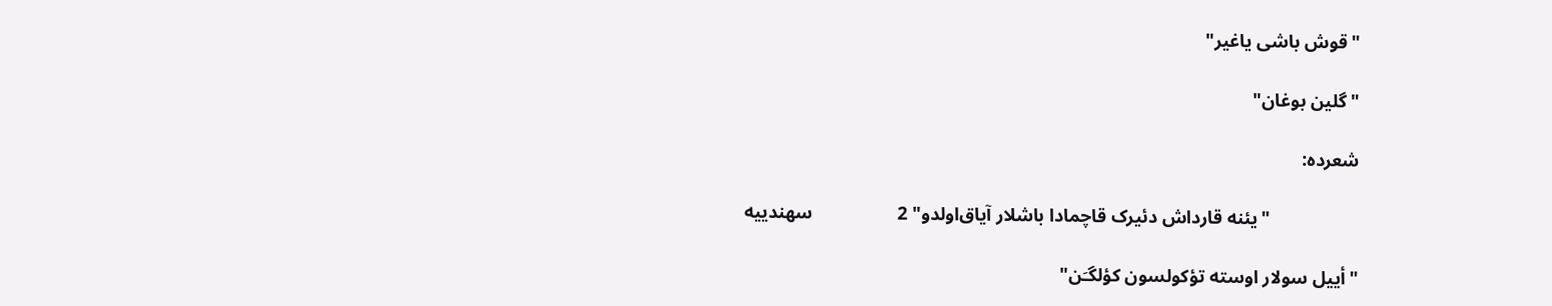"قوش باشی یاغیر"

"گلین بوغان"

شعرده:

                   "یئنه قارداش دئیرک قاچمادا باشلار آیاق‌اولدو" 2                  سهندییه

"أییل سولار اوسته تؤکولسون کؤلگـَن"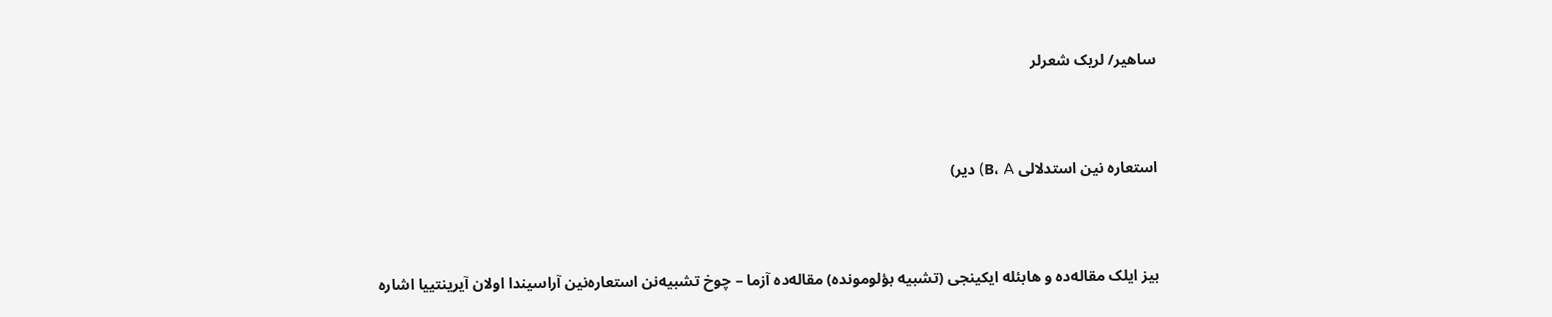ساهیر/ لریک شعرلر



استعاره نین استدلالی B، A) دیر)



بیز ایلک مقاله‌ده و هابئله ایکینجی (تشبیه بؤلومونده) مقاله‌ده آزما – چوخ تشبیه‌نن استعاره‌نین آراسیندا اولان آیرینتییا اشاره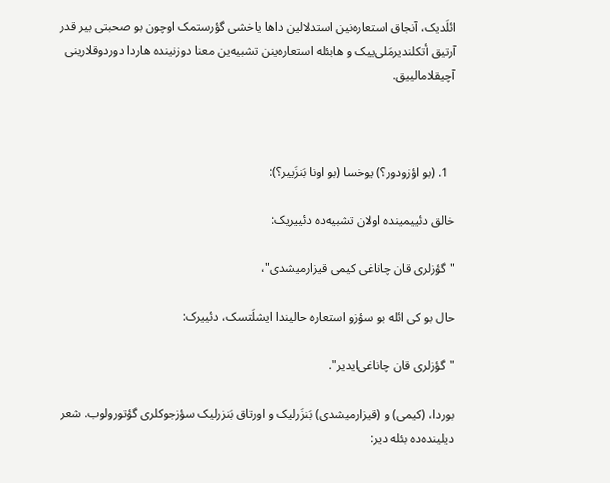ائلَدیک، آنجاق استعاره‌نین استدلالین داها یاخشی گؤرستمک اوچون بو صحبتی بیر قدر آرتیق أتکلندیرمَلی‌ییک و هابئله استعاره‌ینن تشبیه‌ین معنا دوزنینده هاردا دوردوقلارینی آچیقلامالییق.



  1. (بو اؤزودور؟) یوخسا (بو اونا بَنزَییر؟):

خالق دئییمینده اولان تشبیه‌ده دئییریک:

"گؤزلری قان چاناغی کیمی قیزارمیشدی"،

حال بو کی ائله بو سؤزو استعاره حالیندا ایشلَتسک، دئییرک:

"گؤزلری قان چاناغی‌ایدیر".

بوردا، (کیمی) و (قیزارمیشدی) بَنزَرلیک و اورتاق بَنزرلیک سؤزجوکلری گؤتورولوب. شعر دیلینده‌ده بئله دیر: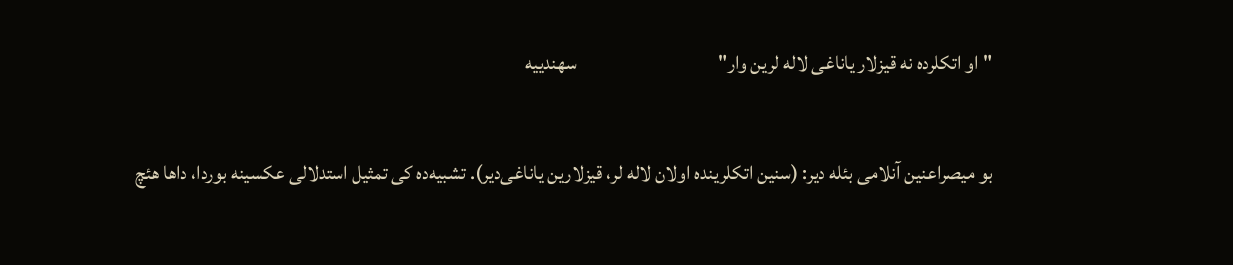"او اتکلرده نه قیزلار یاناغی لاله لرین وار"                                    سهندییه

بو میصراعنین آنلامی بئله دیر: (سنین اتکلرینده اولان لاله لر، قیزلارین یاناغی‌دیر). تشبیه‌ده کی تمثیل استدلالی عکسینه بوردا، داها هئچ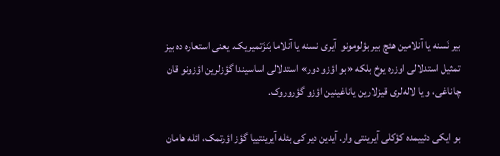بیر نَسنه یا آنلامین هئچ بیر بؤلومونو  آیری نسنه یا آنلاما بَنزَتمیریک. یعنی استعاره ده بیز تمثیل استدلالی اوزره یوخ بلکه «بو اؤزو دور» استدلالی اساسیندا گؤزلرین اؤزونو قان چاناغی، و یا لاله‌لری قیزلارین یاناغینین اؤزو گؤروروک.

بو ایکی دئییمده کؤکلی آیرینتی وار. آیدین دیر کی بئله آیرینتییا گؤز اؤرتمک، ائله هامان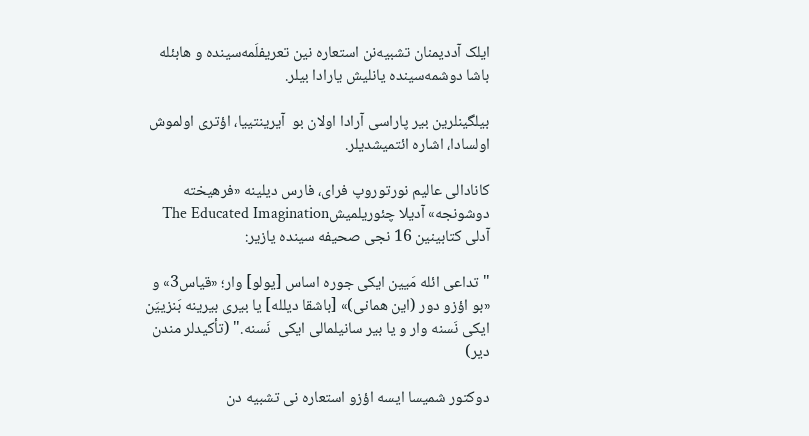ایلک آددیمنان تشبیه‌نن استعاره نین تعریفلَمه‌سینده و هابئله باشا دوشمه‌سینده یانلیش یارادا بیلر.

بیلگینلرین بیر پاراسی آرادا اولان بو  آیرینتییا، اؤتری اولموش اولسادا، اشاره ائتمیشدیلر.

کانادالی عالیم نورتوروپ فرای، فارس دیلینه «فرهیخته دوشونجه» آدیلا چئوریلمیشThe Educated Imagination آدلی کتابینین 16 نجی صحیفه سینده یازیر:

"تداعی ائله مَیین ایکی جوره اساس [یولو] وار؛ «قیاس3» و «بو اؤزو دور (این همانی)» [باشقا دیلله] یا بیری بیرینه بَنزییَن ایکی نَسنه وار و یا بیر سانیلمالی ایکی  نَسنه." (تأکیدلر مندن دیر)

دوکتور شمیسا ایسه اؤزو استعاره نی تشبیه دن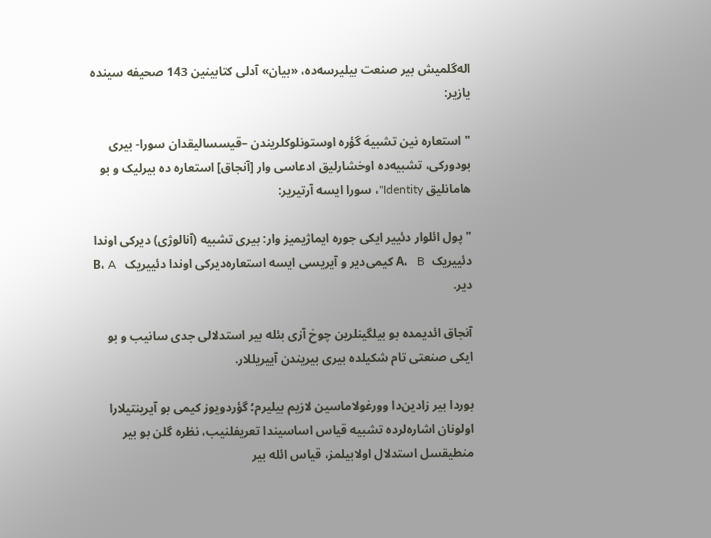اله‌گلمیش بیر صنعت بیلیرسه‌ده، «بیان» آدلی کتابینین 143 صحیفه سینده یازیر:

"استعاره نین تشبیهَ گؤره اوستونلوکلریندن –قیسسالیقدان سورا- بیری بودورکی، تشبیه‌ده اوخشارلیق ادعاسی وار [آنجاق] استعاره ده بیرلیک و بو هامانلیق Identity"، سورا ایسه آرتیریر:

"پول ائلوار دئییر ایکی جوره ایماژیمیز وار: بیری تشبیه (آنالوژی) دیرکی اوندا دئییریک  A،   B کیمی‌دیر و آیریسی ایسه استعاره‌دیرکی اوندا دئییریک   B، A دیر.

آنجاق ائدیمده بو بیلگینلرین چوخ آزی بئله بیر استدلالی جدی سانیب و بو ایکی صنعتی تام شکیلده بیری بیریندن آییریللار.

بوردا بیر زادین‌دا وورغولاماسین لازیم بیلیرم؛ گؤردویوز کیمی بو آیرینتیلارا اولونان اشاره‌لرده تشبیه قیاس اساسیندا تعریفلنیب، نظره گلن بو بیر منطیقسل استدلال اولا‌بیلمز، قیاس ائله بیر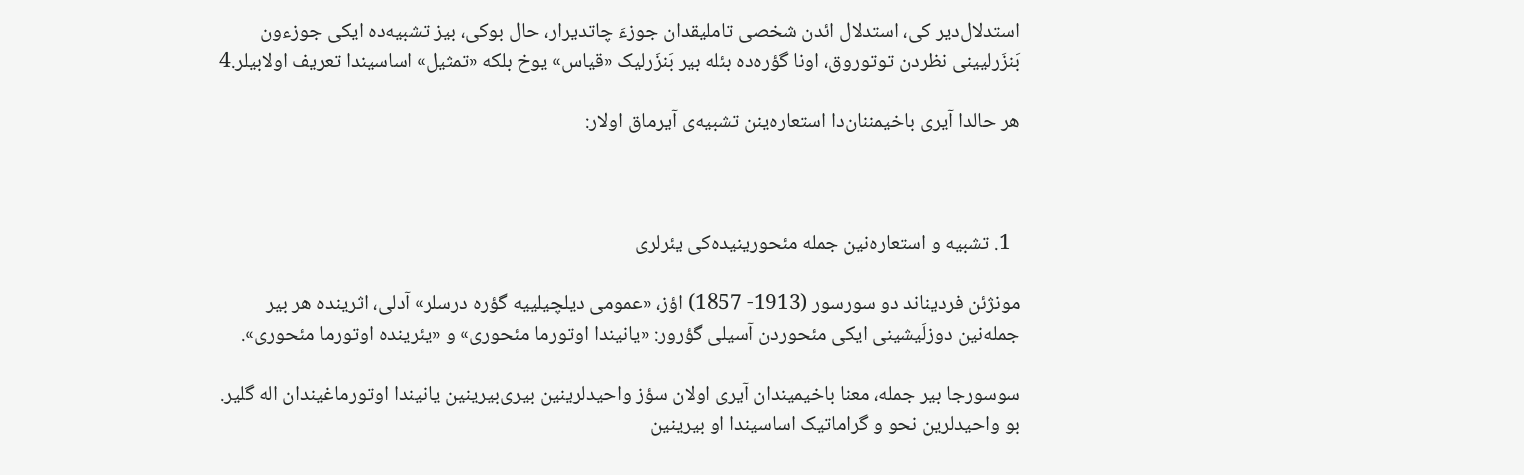استدلال‌دیر کی، استدلال ائدن شخصی تاملیقدان جوزءَ چاتدیرار، حال بوکی، بیز تشبیه‌ده ایکی جوزءون بَنزَرلیینی نظردن توتوروق، اونا گؤره‌ده بئله بیر بَنزَرلیک «قیاس» یوخ بلکه «تمثیل» اساسیندا تعریف اولابیلر.4

هر حالدا آیری باخیمننان‌دا استعاره‌ینن تشبیه‌ی آیرماق اولار:



  1. تشبیه و استعاره‌نین جمله مئحورینیده‌کی یئرلری

مونژئن فردیناند دو سورسور (1913- 1857) اؤز، «عمومی دیلچیلییه گؤره درسلر» آدلی، اثرینده هر بیر جمله‌نین دوزلَیشینی ایکی مئحوردن آسیلی گؤرور: «یانیندا اوتورما مئحوری» و «یئرینده اوتورما مئحوری».

سوسورجا بیر جمله، معنا باخیمیندان آیری اولان سؤز واحیدلرینین بیری‌بیرینین یانیندا اوتورماغیندان اله گلیر. بو واحیدلرین نحو و گراماتیک اساسیندا او بیرینین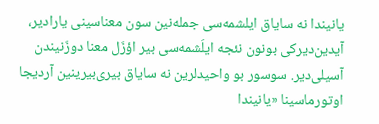یانیندا نه سایاق ایلشمه‌سی جمله‌نین سون معناسینی یارادیر، آیدین‌دیرکی بونون نئجه ایلَشمه‌سی بیر اؤزَل معنا دوزَنیندن آسیلی‌دیر. سوسور بو واحیدلرین نه سایاق بیری‌بیرینین آردیجا اوتورماسینا «یانیندا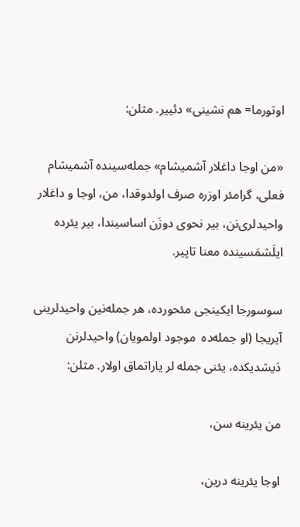اوتورما= هم نشینی» دئییر. مثلن:

«من اوجا داغلار آشمیشام» جمله‌سینده آشمیشام فعلی، گرامئر اوزره صرف اولدوقدا، من، اوجا و داغلار واحیدلری‌نن، بیر نحوی دوزَن اساسیندا، بیر یئرده ایلَشمَسینده معنا تاپیر.

سوسورجا ایکینجی مئحورده، هر جمله‌نین واحیدلرینی آیریجا (او جمله‌ده  موجود اولمویان) واحیدلرنن دَیشدیکده، یئنی جمله لر یاراتماق اولار. مثلن:

من یئرینه سن،

اوجا یئرینه درین،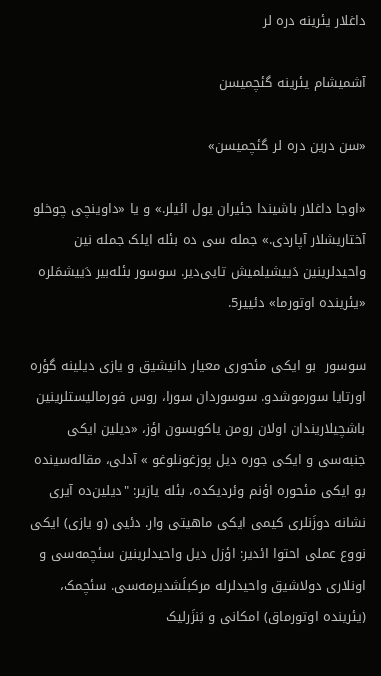داغلار یئرینه دره لر

آشمیشام یئرینه گئچمیسن

«سن درین دره لر گئچمیسن»

«اوجا داغلار باشیندا جئیران یول ائیلر.» و یا «داوینچی چوخلو آختاریشلار آپاردی.» جمله سی ده بئله ایلک جمله نین واحیدلرینین دَییشیلمیش تایی‌دیر. سوسور بئله‌بیر دَییشمَلره «یئرینده اوتورما» دئییر5.

سوسور  بو ایکی مئحوری معیار دانیشیق و یازی دیلینه گؤره اورتایا سورموشدو. سوسوردان سورا، روس فورمالیستلرینین باشچیلاریندان اولان رومن یاکوبسون اؤز، «دیلین ایکی جنبه‌سی و ایکی جوره دیل پوزغونلوغو » آدلی، مقاله‌سینده بو ایکی مئحوره اؤنم وئردیکده، بئله یازیر: "دیلین‌ده آیری نشانه دوزَنلری کیمی ایکی ماهیتی وار. دئیی (و یازی) ایکی نووع عملی احتوا ائدیر: اؤزل دیل واحیدلرینین سئچمه‌سی و اونلاری دولاشیق واحیدلرله مرکبلَشدیرمه‌سی. سئچمک، (یئرینده اوتورماق) امکانی و بَنزَرلیک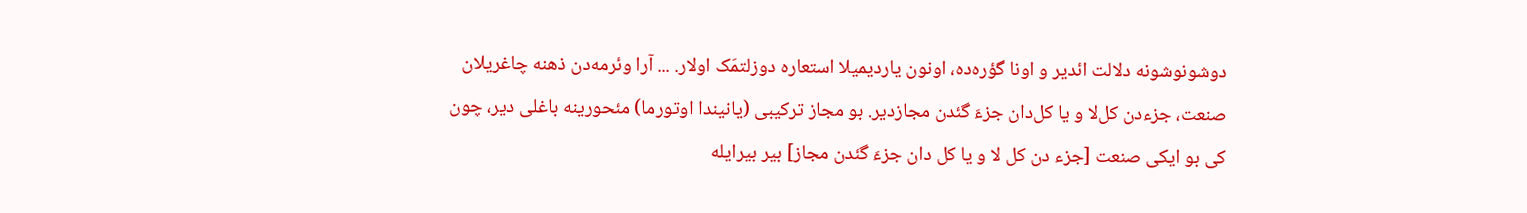دوشونوشونه دلالت ائدیر و اونا گؤره‌ده، اونون یاردیمیلا استعاره دوزلتمَک اولار. ... آرا وئرمه‌دن ذهنه چاغریلان صنعت، جزء‌دن کل‌لا و یا کل‌دان جزءَ گئدن مجازدیر. بو مجاز ترکیبی (یانیندا اوتورما) مئحورینه باغلی دیر، چون کی بو ایکی صنعت [جزء دن کل لا و یا کل دان جزءَ گئدن مجاز] بیر بیرایله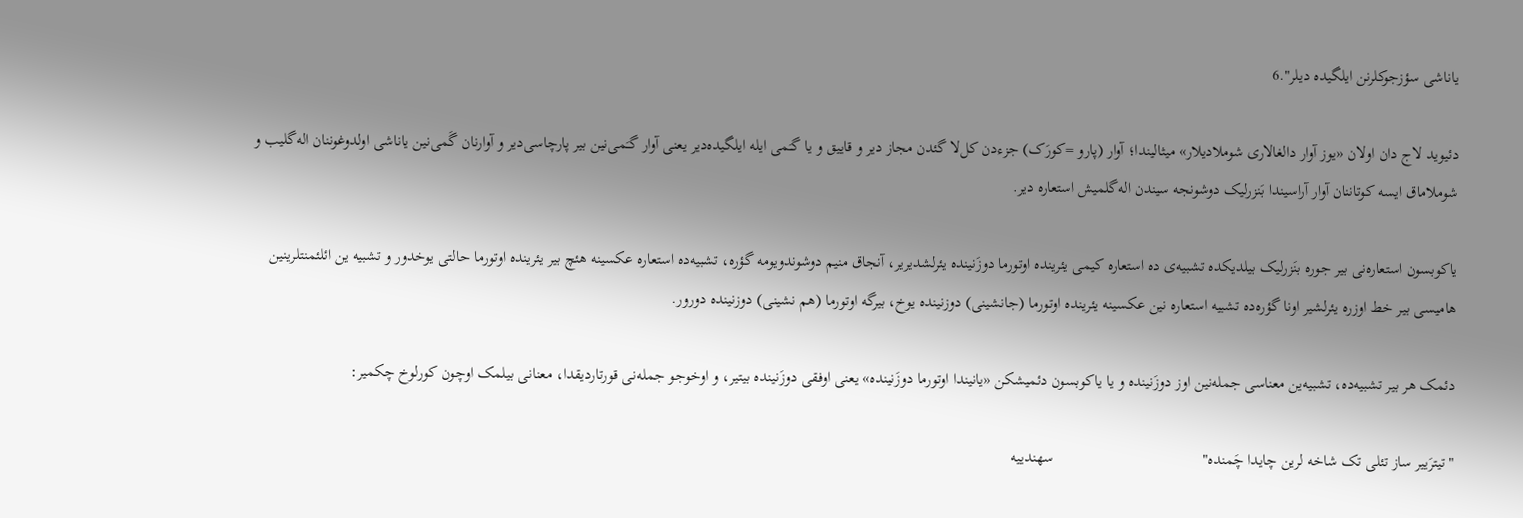یاناشی سؤزجوکلرنن ایلگیده دیلر".6

دئیوید لاج دان اولان «یوز آوار دالغالاری شوملادیلار» میثالیندا؛ آوار (پارو =کورَک) جزء‌دن کل‌لا گئدن مجاز دیر و قاییق و یا گـَمی ایله ایلگیده‌دیر یعنی آوار گـَمی‌نین بیر پارچاسی‌دیر و آوارنان گَمی‌نین یاناشی اولدوغوننان اله‌گلیب و شوملاماق ایسه کوتاننان آوار آراسیندا بَنزرلیک دوشونجه سیندن اله‌گلمیش استعاره دیر.

یاکوبسون استعاره‌نی بیر جوره بنَزرلیک بیلدیکده تشبیه‌ی ده استعاره کیمی یئرینده اوتورما دوزَنینده یئرلشدیریر، آنجاق منیم دوشوندویومه گؤره، تشبیه‌ده استعاره عکسینه هئچ بیر یئرینده اوتورما حالتی یوخدور و تشبیه ین ائلئمنتلرینین هامیسی بیر خط اوزره یئرلشیر اونا گؤره‌ده تشبیه استعاره نین عکسینه یئرینده اوتورما (جانشینی) دوزنینده یوخ، بیرگه اوتورما (هم نشینی) دوزنینده دورور.

دئمک هر بیر تشبیه‌ده، تشبیه‌ین معناسی جمله‌نین اوز دوزَنینده و یا یاکوبسون دئمیشکن «یانیندا اوتورما دوزَنینده» یعنی اوفقی دوزَنینده بیتیر، و اوخوجو جمله‌نی قورتاردیقدا، معنانی بیلمک اوچون کورلوخ چکمیر:

"تیترَییر ساز تئلی تک شاخه لرین چایدا چَمنده"                                     سهندییه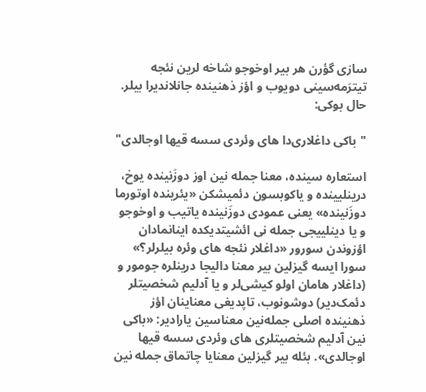سازی گؤرن هر بیر اوخوجو شاخه لرین نئجه تیترَمه‌سینی دویوب و اؤز ذهنینده جانلاندیرا بیلر. حال بوکی:

"باکی داغلاری‌دا های وئردی سسه قیها اوجالدی"

استعاره سینده، معنا جمله نین اوز دوزَنینده یوخ، درینلیینده و یاکوبسون دئمیشکن «یئرینده اوتورما دوزَنینده» یعنی عمودی دوزَنینده یاتیب و اوخوجو و یا دینلییجی جمله نی ائشیتدیکده اینانمادان اؤزوندن سورور «داغلار نئجه های وئره بیلرلر؟» سورا ایسه گیزلین بیر معنا دالیجا درینلره جومور و (داغلار هامان اولو کیشی‌لر و یا آدلیم شخصیتلر دئمک‌دیر) دوشونوب، تاپدیغی معناینان اؤز ذهنینده اصلی جمله‌نین معناسین یارادیر: «باکی نین آدلیم شخصیتلری های وئردی سسه قیها اوجالدی». بئله بیر گیزلین معنایا چاتماق جمله نین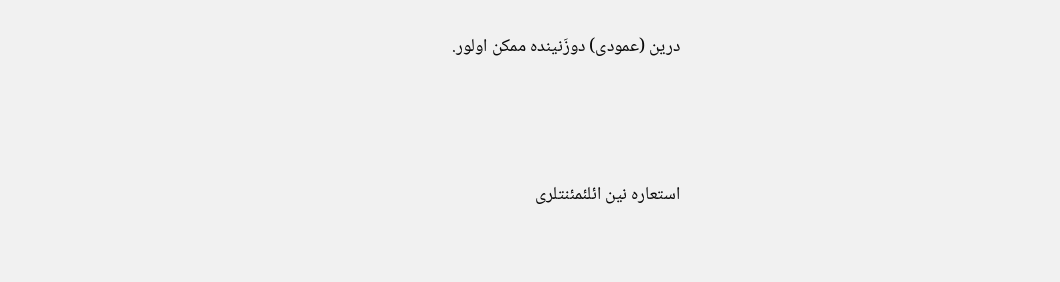درین (عمودی) دوزَنینده ممکن اولور.



استعاره نین ائلئمئنتلری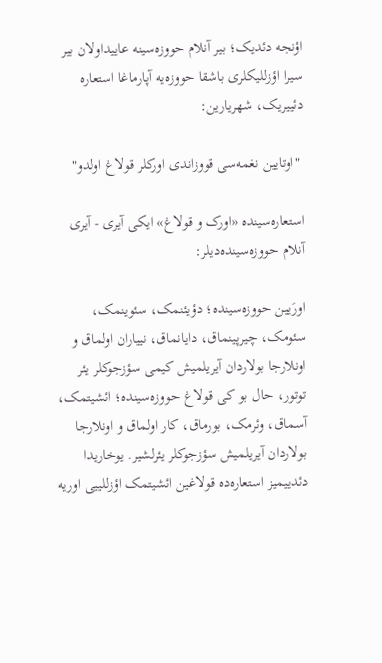اؤنجه دئدیک؛ بیر آنلام حووزه‌سینه عاییداولان بیر سیرا اؤزللیکلری باشقا حووزه‌یه آپارماغا استعاره دئییریک، شهریارین:

 "اوتایین نغمه‌سی قووزاندی اورکلر قولاغ اولدو"

استعاره‌سینده «اورک و قولاغ» ایکی آیری - آیری آنلام حووزه‌سینده‌دیلر:

اورَیین حووزه‌سینده؛ دؤیئنمک، سئوینمک، سئومک، چیرپینماق، دایانماق، نییاران اولماق و اونلارجا بولاردان آیریلمیش کیمی سؤزجوکلر یئر توتور، حال بو کی قولاغ حووزه‌سینده؛ ائشیتمک، آسماق، وئرمک، بورماق، کار اولماق و اونلارجا بولاردان آیریلمیش سؤزجوکلر یئرلشیر. یوخاریدا دئدییمیز استعاره‌ده قولاغین ائشیتمک اؤزللییی اوریه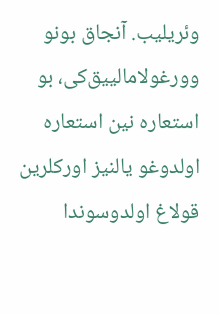وئریلیب. آنجاق بونو وورغولامالییق‌کی، بو استعاره نین استعاره اولدوغو یالنیز اورکلرین قولاغ اولدوسوندا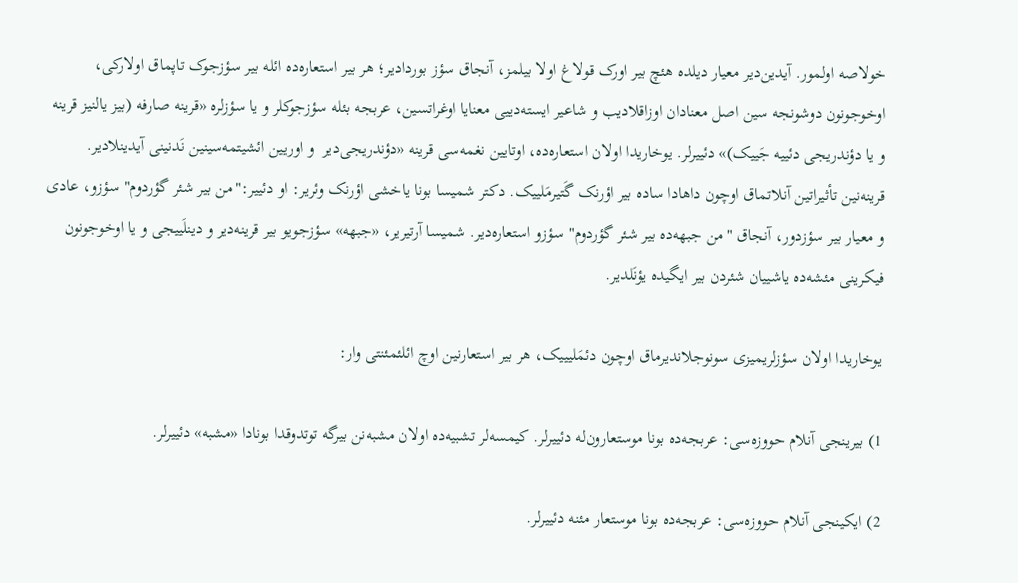خولاصه اولمور. آیدین‌دیر معیار دیلده هئچ بیر اورک قولاغ اولا بیلمز، آنجاق سؤز بوردادیر؛ هر بیر استعاره‌ده ائله بیر سؤزجوک تاپماق اولار‌کی، اوخوجونون دوشونجه سین اصل معنادان اوزاقلادیب و شاعیر ایسته‌دییی معنایا اوغراتسین، عربجه بئله سؤزجوکلر و یا سؤزلره «قرینه صارفه (بیز یالنیز قرینه و یا دؤندریجی دئییه جَییک)» دئییرلر. یوخاریدا اولان استعاره‌ده، اوتایین نغمه‌سی قرینه «دؤندریجی‌دیر  و اوریین ائشیتمه‌سینین نَدنینی آیدینلادیر. قرینه‌نین تأثیراتین آنلاتماق اوچون داهادا ساده بیر اؤرنک گَتیرمَلییک. دکتر شمیسا بونا یاخشی اؤرنک وئریر: او دئییر:"من بیر شئر گؤردوم" سؤزو، عادی و معیار بیر سؤزدور، آنجاق "من جبهه‌ده بیر شئر گؤردوم" سؤزو استعاره‌دیر. شمیسا آرتیریر، «جبهه» سؤزجویو بیر قرینه‌دیر و دینلَییجی و یا اوخوجونون فیکرینی مئشه‌ده یاشییان شئردن بیر ایگیده یؤنَلدیر.

یوخاریدا اولان سؤزلریمیزی سونوجلاندیرماق اوچون دئمَلیییک، هر بیر استعارنین اوچ ائلئمئنتی وار:

1) بیرینجی آنلام حووزه‌سی: عربجه‌ده بونا موستعارون‌له دئییرلر. کیمسه‌لر تشبیه‌ده اولان مشبه‌نن بیرگه توتدوقدا بونادا «مشبه» دئییرلر.

2) ایکینجی آنلام حووزه‌سی: عربجه‌ده بونا موستعار مئنه دئییرلر.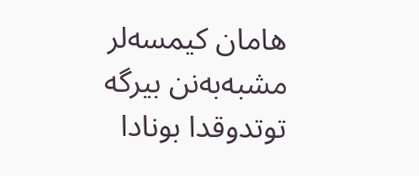هامان کیمسه‌لر مشبه‌به‌نن بیرگه توتدوقدا بونادا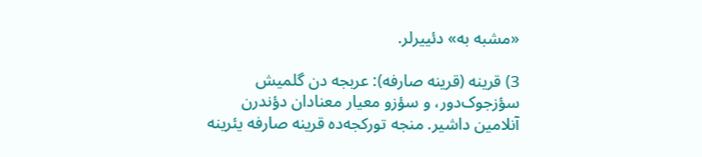«مشبه به» دئییرلر.

3) قرینه (قرینه صارفه): عربجه دن گلمیش سؤزجوک‌دور، و سؤزو معیار معنادان دؤندرن آنلامین داشیر. منجه تورکجه‌ده قرینه صارفه یئرینه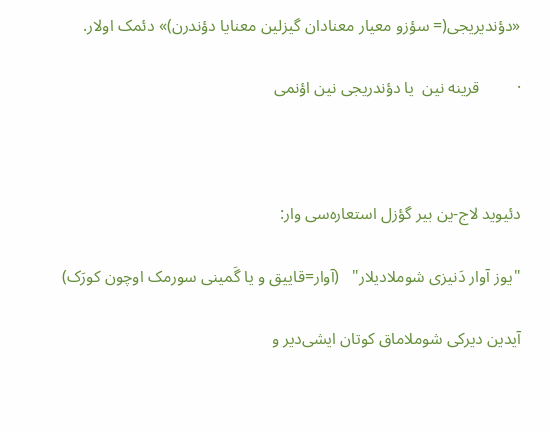«دؤندیریجی(= سؤزو معیار معنادان گیزلین معنایا دؤندرن)» دئمک اولار.

·         قرینه نین  یا دؤندریجی نین اؤنمی



دئیوید لاج-ین بیر گؤزل استعاره‌سی وار:

"یوز آوار دَنیزی شوملادیلار"   (آوار=قاییق و یا گَمینی سورمک اوچون کورَک)

آیدین‌ دیر‌کی شوملاماق کوتان ایشی‌دیر و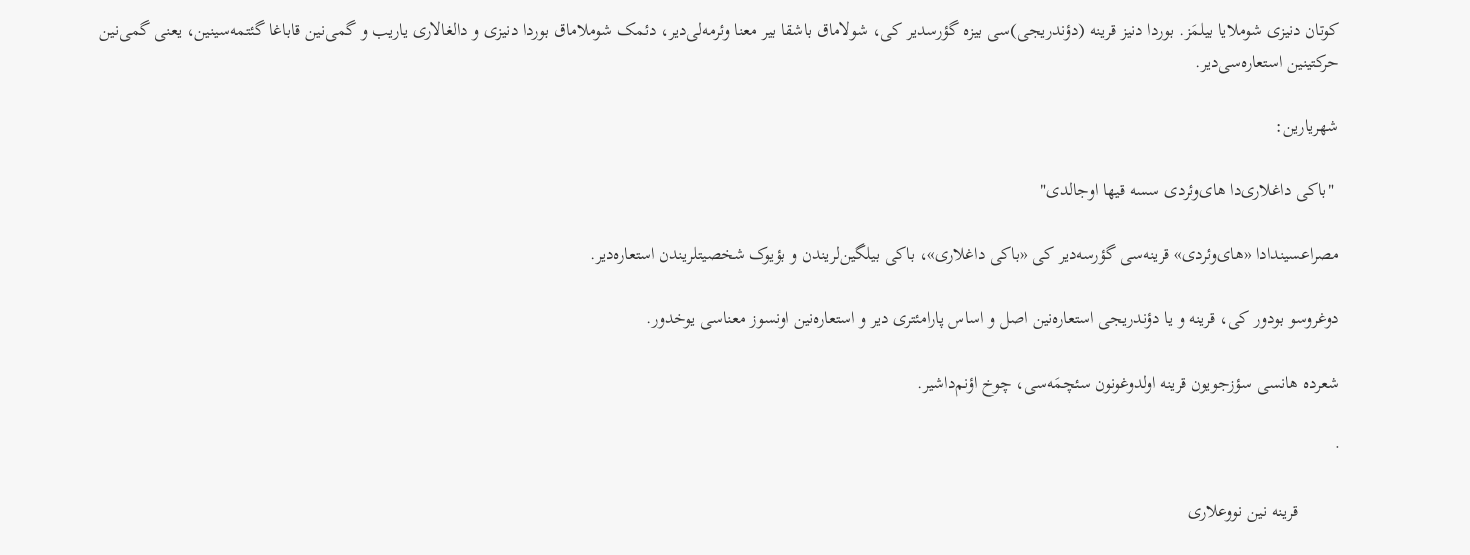کوتان دنیزی شوملایا بیلمَز. بوردا دنیز قرینه (دؤندریجی)سی بیزه گؤرسدیر کی، شولاماق باشقا بیر معنا وئرمه‌لی‌دیر، دئمک شوملاماق بوردا دنیزی و دالغالاری یاریب و گمی‌نین قاباغا گئتمه‌سینین، یعنی گمی‌نین حرکتینین استعاره‌سی‌دیر.

شهریارین:

 "باکی داغلاری‌دا های‌وئردی سسه قیها اوجالدی"

مصراعسیندا‌دا «های‌وئردی» قرینه‌سی گؤرسه‌دیر کی «باکی داغلاری»، باکی بیلگین‌لریندن و بؤیوک شخصیتلریندن استعاره‌دیر.

دوغروسو بودور کی، قرینه و یا دؤندریجی استعاره‌نین اصل و اساس پارامئتری دیر و استعاره‌نین اونسوز معناسی یوخدور.

شعرده هانسی سؤزجویون قرینه اولدوغونون سئچمَه‌سی، چوخ اؤنم‌داشیر.

·

         قرینه نین نووعلاری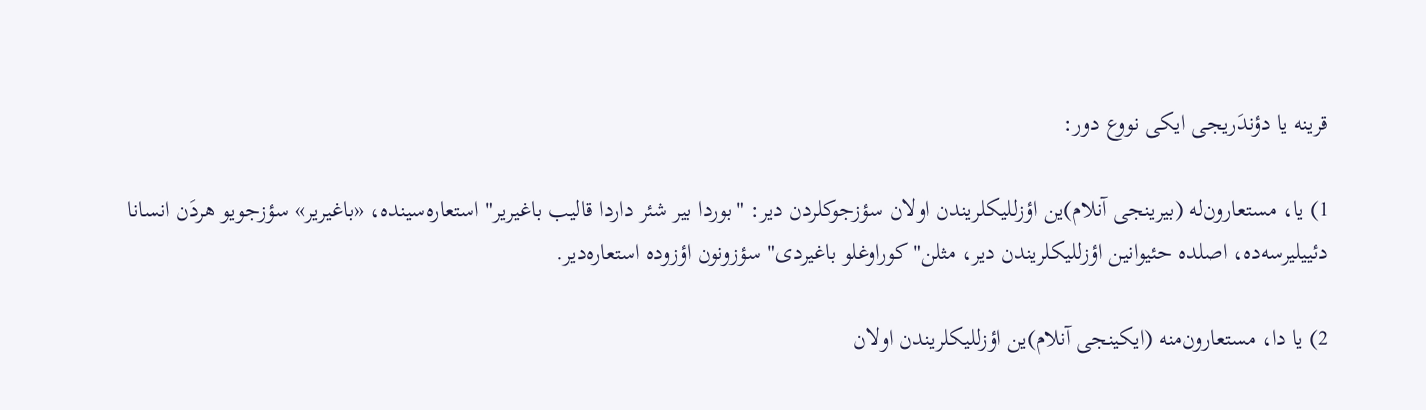قرینه یا دؤندَریجی ایکی نووع دور:

1) یا، مستعارون‌له (بیرینجی آنلام)ین اؤزللیکلریندن اولان سؤزجوکلردن دیر: "بوردا بیر شئر داردا قالیب باغیریر" استعاره‌سینده، «باغیریر» سؤزجویو هردَن انسانا دئییلیرسه‌ده، اصلده حئیوانین اؤزللیکلریندن دیر، مثلن"کوراوغلو باغیردی" سؤزونون اؤزوده استعاره‌دیر.

2) یا دا، مستعارون‌منه (ایکینجی آنلام)ین اؤزللیکلریندن اولان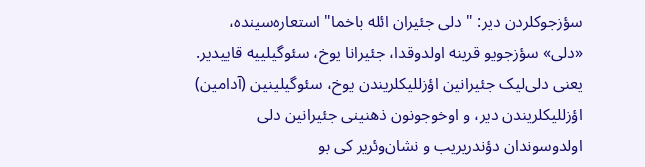سؤزجوکلردن دیر: " دلی جئیران ائله باخما" استعاره‌سینده، «دلی» سؤزجویو قرینه اولدوقدا، جئیرانا یوخ، سئوگیلییه قاییدیر. یعنی دلی‌لیک جئیرانین اؤزللیکلریندن یوخ، سئوگیلینین (آدامین) اؤزللیکلریندن دیر، و اوخوجونون ذهنینی جئیرانین دلی اولدوسوندان دؤندریریب و نشان‌وئریر کی بو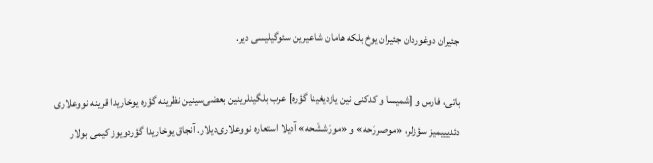جئیران دوغوردان جئیران یوخ بلکه هامان شاعیرین سئوگیلیسی دیر.

باتی، فارس و [شمیسا و کدکنی نین یازدیغینا گؤره] عرب بلگینلرینین بعضی‌سینین نظرینه گؤره یوخاریدا قرینه نووعلاری دئدیییمیز سؤزلر، «موصررَحه» و «مورَششَحه» آدیلا استعاره نووعلاری‌دیلار. آنجاق یوخاریدا گؤردویوز کیمی بولار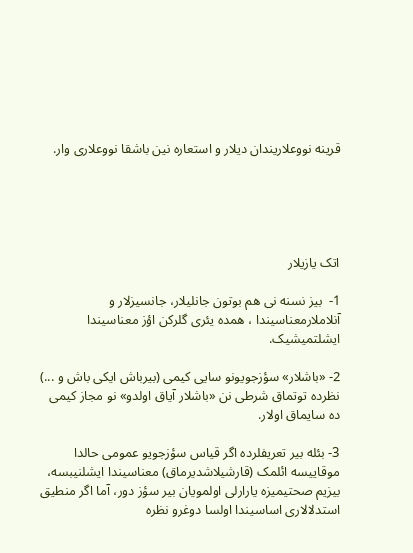قرینه نووعلاریندان دیلار و استعاره نین باشقا نووعلاری وار.





اتک یازیلار

1-  بیز نسنه نی هم بوتون جانلیلار، جانسیزلار و آنلاملارمعناسیندا ، همده یئری گلرکن اؤز معناسیندا ایشلتمیشیک.

2- «باشلار» سؤزجویونو سایی کیمی (بیرباش ایکی باش و ...) نظرده توتماق شرطی نن «باشلار آیاق اولدو» نو مجاز کیمی ده سایماق اولار.

3- بئله بیر تعریفلرده اگر قیاس سؤزجویو عمومی حالدا موقاییسه ائلمک (قارشیلاشدیرماق) معناسیندا ایشلنیبسه، بیزیم صحتیمیزه یارارلی اولمویان بیر سؤز دور، آما اگر منطیق استدلالاری اساسیندا اولسا دوغرو نظره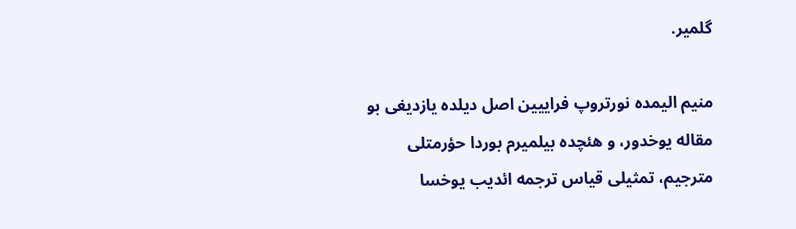گلمیر.

منیم الیمده نورتروپ فراییین اصل دیلده یازدیغی بو مقاله یوخدور، و هئچده بیلمیرم بوردا حؤرمتلی مترجیم، تمثیلی قیاس ترجمه ائدیب یوخسا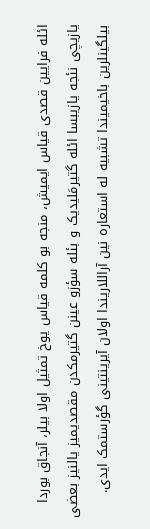ائله فرایین قصدی قیاس ایمیش، منجه بو کلمه قیاس یوخ تمثیل اولا بیلر، آنجاق بوردا یازیچی نئجه یازیبسا ائله گتیرمَلیدیک و بئله سؤزو عینن گتیرمکدن مقصدیمیز یالنیز بعضی بیلگینلرین باخیمیندا تشبیه له استعاره نین آراللاریندا اولان آیرینتینی گؤرستمک ایدی.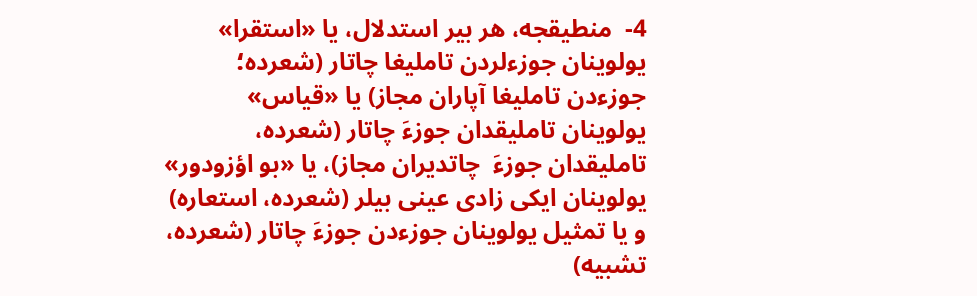4-  منطیقجه، هر بیر استدلال، یا «استقرا» یولوینان جوزءلردن تاملیغا چاتار (شعرده؛ جوزءدن تاملیغا آپاران مجاز) یا «قیاس» یولوینان تاملیقدان جوزءَ چاتار (شعرده، تاملیقدان جوزءَ  چاتدیران مجاز)، یا «بو اؤزودور» یولوینان ایکی زادی عینی بیلر (شعرده، استعاره) و یا تمثیل یولوینان جوزءدن جوزءَ چاتار (شعرده، تشبیه)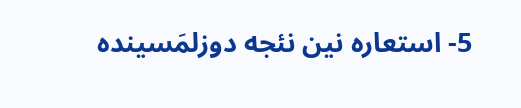5- استعاره نین نئجه دوزلمَسینده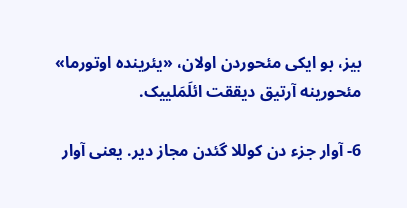بیز، بو ایکی مئحوردن اولان، «یئرینده اوتورما» مئحورینه آرتیق دیققت ائلَمَلییک.

6- آوار جزء دن کوللا گئدن مجاز دیر. یعنی آوار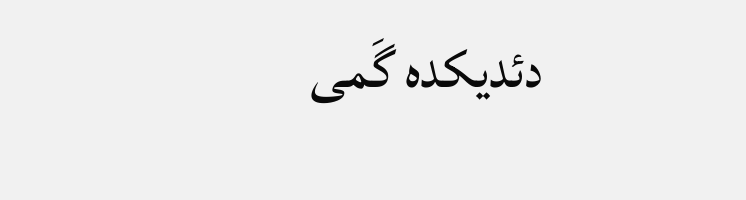دئدیکده گَمی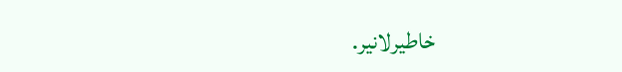خاطیرلانیر.